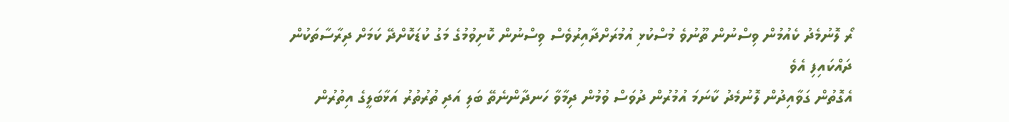ރޯ ލޮނުމެދު ކެއުމުން ވިސްނުން ތޫނުވެ މުސްކުޅި އުމުރަށްދާއިރުވެސް ވިސްނުން ކޮށިވުމުގެ މަގު ކުޑަކޮށްދޭ ކަމަށް ދިރާސާތަކުން ދައްކައިފި އެވެ
އެގޮތުން ގަވާއިދުން ލޮނުމެދު ކާނަމަ އުމުރުން ދުވަސް ވުމުން ދިމާވާ ހަނދާންނެތޭ ބަލި އަދި ތުރުތުރު އަޅާބަލީގެ އިތުރުން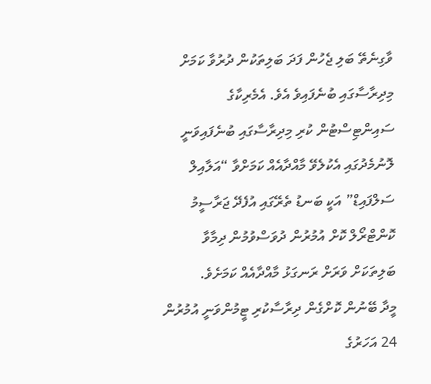ވާގިނެތޭ ބަލި ޖެހުން ފަދަ ބަލިތަކުން ދުރުވާ ކަމަށް މިދިރާސާގައި ބުނެފައިވެ އެވެ. އެމެރިކާގެ ސައިންޓިސްޓުން ކުރި މިދިރާސާގައި ބުނެފައިވަނީ ލޮނުމެދުގައި އެކުލެވޭ މާއްދާއެއް ކަމަށްވާ “އަލާއިލް ސަލްފައިޑް” އަކީ ބަނޑު ތެރޭގައި އުފެދޭ ޖަރާސީމު ކޮންޓްރޯލް ކޮށް އުމުރުން ދުވަސްވުމުން ދިމާވާ ބަލިތަކަށް ވަރަށް ރަނގަޅު މާއްދާއެއް ކަމަށެވެ.
މީދާ ބޭނުން ކޮށްގެން ދިރާސާކުރި ޓީމުންވަނީ އުމުރުން 24 އަހަރުގެ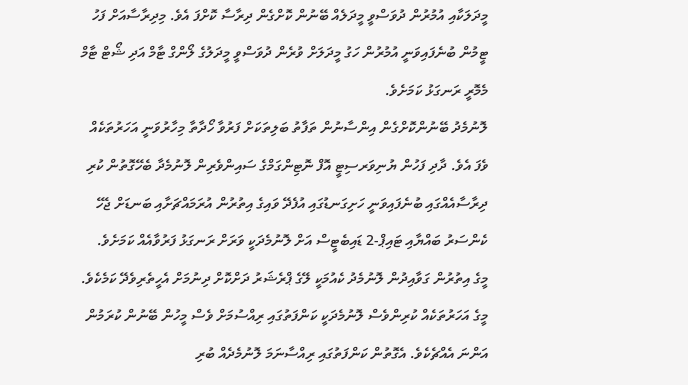މީދަލަކާއި އުމުރުން ދުވަސްވީ މީދަލެއް ބޭނުން ކޮށްގެން ދިރާސާ ކޮށްފަ އެވެ. މިދިރާސާއަށް ފަހު ޓީމުން ބުނެފައިވަނީ އުމުރުން ހަގު މީދަލަށް ވުރެން ދުވަސްވީ މީދަލުގެ ލޯންގް ޓާމް އަދި ޝޯޓް ޓާމް މެމޮރީ ރަނގަޅު ކަމަށެވެ.
ލޮނުމެދު ބޭނުންކޮށްގެން އިންސާނުން ތަފާތު ބަލިތަކަށް ފަރުވާ ހޯދާތާ މިހާރުވަނީ އަހަރުތަކެއް ވެފަ އެވެ. ދާދި ފަހުން ޔުނިވަރސިޓީ އޮފް ނޮޓިންގަމްގެ ސައިންވެރިން ލޮނުމެދާ ބެހޭގޮތުން ކުރި ދިރާސާއެއްގައި ބުނެފައިވަނީ ހަށިގަނޑުގައި އުފެދޭ ވައިގެ އިތުރުން އުރަމައްޗަށާއި ބަނޑަށް ޖެހޭ ކެންސަރު ބައްޔާއި ޓައިޕް-2 ޑައިބެޓީސް އަށް ލޮނުމެދަކީ ވަރަށް ރަނގަޅު ފަރުވާއެއް ކަމަށެވެ.
މީގެ އިތުރުން ގަވާއިދުން ލޮނުމެދު ކެއުމަކީ ލޭގެ ޕްރެޝަރު ދަށްކޮށް ދިނުމަށް އެހީތެރިވެދޭ ކަމެކެވެ. މީގެ އަހަރުތަކެއް ކުރިންވެސް ލޮނުމެދަކީ ކަންފަތުގައި ރިއްސުމަށް ވެސް މީހުން ބޭނުން ކުރަމުން އަންނަ އެއްޗެކެވެ. އެގޮތުން ކަންފަތުގައި ރިއްސާނަމަ ލޮނުމެދެއް ބުރި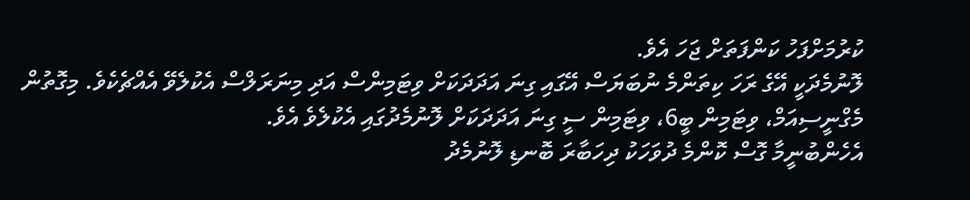ކުރުމަށްފަހު ކަންފަތަށް ޖަހަ އެވެ.
ލޮނުމެދަކީ އޭގެ ރަހަ ކިތަންމެ ނުބަޔަސް އޭގައި ގިނަ އަދަދަކަށް ވިޓަމިންސް އަދި މިނަރަލްސް އެކުލެވޭ އެއްޗެކެވެ. މިގޮތުން މެގްނީސިއަމް، ވިޓަމިން ބީ6، ވިޓަމިން ސީ ގިނަ އަދަދަކަށް ލޮނުމެދުގައި އެކުލެވެ އެވެ.
އެހެންބުނީމާ ގޮސް ކޮންމެ ދުވަހަކު ދިހަބާރަ ބޮނޑި ލޮނުމެދު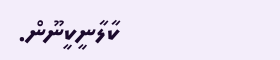ކާލާނީކީނޫން.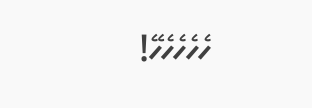ހެހެހެހެހޭ!